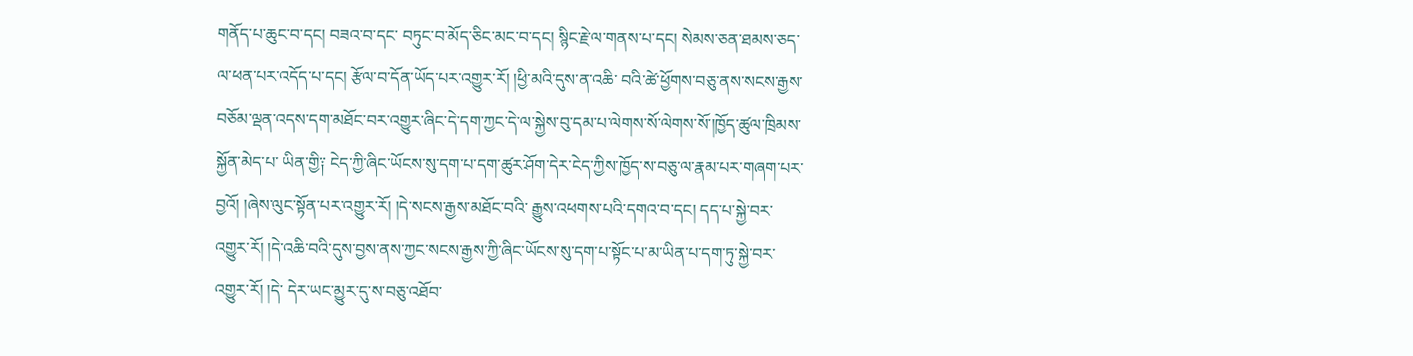གནོད་པ་ཆུང་བ་དང། བཟའ་བ་དང་ བཏུང་བ་མོད་ཅིང་མང་བ་དང། སྙིང་རྗེ་ལ་གནས་པ་དང། སེམས་ཅན་ཐམས་ཅད་ལ་ཕན་པར་འདོད་པ་དང། རྩོལ་བ་དོན་ཡོད་པར་འགྱུར་རོ། །ཕྱི་མའི་དུས་ན་འཆི་ བའི་ཚེ་ཕྱོགས་བཅུ་ནས་སངས་རྒྱས་བཅོམ་ལྡན་འདས་དག་མཐོང་བར་འགྱུར་ཞིང་དེ་དག་ཀྱང་དེ་ལ་སྐྱེས་བུ་དམ་པ་ལེགས་སོ་ལེགས་སོ་།ཁྱོད་ཚུལ་ཁྲིམས་སྐྱོན་མེད་པ་ ཡིན་གྱི༑ ངེད་ཀྱི་ཞིང་ཡོངས་སུ་དག་པ་དག་ཚུར་ཤོག་དེར་ངེད་ཀྱིས་ཁྱོད་ས་བཅུ་ལ་རྣམ་པར་གཞག་པར་བྱའོ། །ཞེས་ལུང་སྟོན་པར་འགྱུར་རོ། །དེ་སངས་རྒྱས་མཐོང་བའི་ རྒྱུས་འཕགས་པའི་དགའ་བ་དང། དད་པ་སྐྱེ་བར་འགྱུར་རོ། །དེ་འཆི་བའི་དུས་བྱས་ནས་ཀྱང་སངས་རྒྱས་ཀྱི་ཞིང་ཡོངས་སུ་དག་པ་སྟོང་པ་མ་ཡིན་པ་དག་ཏུ་སྐྱེ་བར་འགྱུར་རོ། །དེ་ དེར་ཡང་མྱུར་དུ་ས་བཅུ་འཐོབ་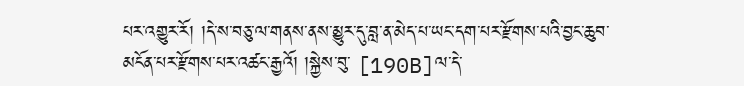པར་འགྱུར་རོ། །དེ་ས་བཅུ་ལ་གནས་ནས་མྱུར་དུ་བླ་ན་མེད་པ་ཡང་དག་པར་རྫོགས་པའི་བྱང་ཆུབ་མངོན་པར་རྫོགས་པར་འཚང་རྒྱའོ། །སྐྱེས་བུ་ [190B]ལ་དེ་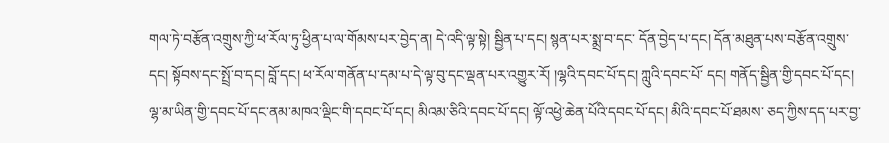གལ་ཏེ་བརྩོན་འགྲུས་ཀྱི་ཕ་རོལ་ཏུ་ཕྱིན་པ་ལ་གོམས་པར་བྱེད་ན། དེ་འདི་ལྟ་སྟེ། སྦྱིན་པ་དང། སྙན་པར་སྨྲ་བ་དང་ དོན་བྱེད་པ་དང། དོན་མཐུན་པས་བརྩོན་འགྲུས་དང། སྟོབས་དང་སྤྲོ་བ་དང། བློ་དང། ཕ་རོལ་གནོན་པ་དམ་པ་དེ་ལྟ་བུ་དང་ལྡན་པར་འགྱུར་རོ། །ལྷའི་དབང་པོ་དང། ཀླུའི་དབང་པོ་ དང། གནོད་སྦྱིན་གྱི་དབང་པོ་དང། ལྷ་མ་ཡིན་གྱི་དབང་པོ་དང་ནམ་མཁའ་ལྡིང་གི་དབང་པོ་དང། མིའམ་ཅིའི་དབང་པོ་དང། ལྟོ་འཕྱེ་ཆེན་པོའི་དབང་པོ་དང། མིའི་དབང་པོ་ཐམས་ ཅད་ཀྱིས་དད་པར་བྱ་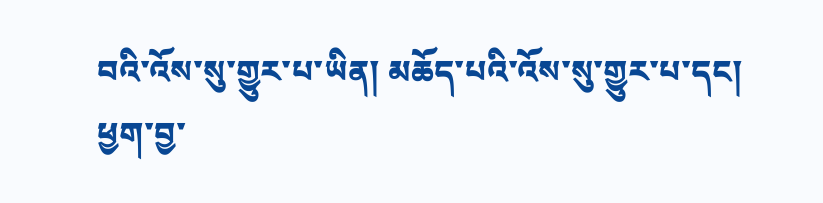བའི་འོས་སུ་གྱུར་པ་ཡིན། མཆོད་པའི་འོས་སུ་གྱུར་པ་དང། ཕྱག་བྱ་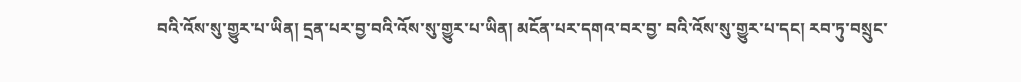བའི་འོས་སུ་གྱུར་པ་ཡིན། དྲན་པར་བྱ་བའི་འོས་སུ་གྱུར་པ་ཡིན། མངོན་པར་དགའ་བར་བྱ་ བའི་འོས་སུ་གྱུར་པ་དང། རབ་ཏུ་བསྲུང་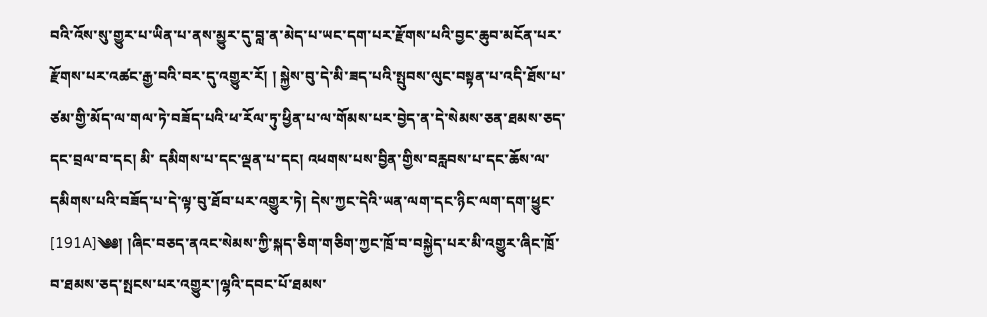བའི་འོས་སུ་གྱུར་པ་ཡིན་པ་ནས་མྱུར་དུ་བླ་ན་མེད་པ་ཡང་དག་པར་རྫོགས་པའི་བྱང་ཆུབ་མངོན་པར་རྫོགས་པར་འཚང་རྒྱ་བའི་བར་དུ་འགྱུར་རོ། ། སྐྱེས་བུ་དེ་མི་ཟད་པའི་སྤུབས་ལུང་བསྟན་པ་འདི་ཐོས་པ་ཙམ་གྱི་མོད་ལ་གལ་ཏེ་བཟོད་པའི་ཕ་རོལ་ཏུ་ཕྱིན་པ་ལ་གོམས་པར་བྱེད་ན་དེ་སེམས་ཅན་ཐམས་ཅད་དང་བྲལ་བ་དང། མི་ དམིགས་པ་དང་ལྡན་པ་དང། འཕགས་པས་བྱིན་གྱིས་བརླབས་པ་དང་ཆོས་ལ་དམིགས་པའི་བཟོད་པ་དེ་ལྟ་བུ་ཐོབ་པར་འགྱུར་ཏེ། དེས་ཀྱང་དེའི་ཡན་ལག་དང་ཉིང་ལག་དག་ཕྱུང་ [191A]༄༅། །ཞིང་བཅད་ནའང་སེམས་ཀྱི་སྐད་ཅིག་གཅིག་ཀྱང་ཁྲོ་བ་བསྐྱེད་པར་མི་འགྱུར་ཞིང་ཁྲོ་བ་ཐམས་ཅད་སྤངས་པར་འགྱུར་།ལྷའི་དབང་པོ་ཐམས་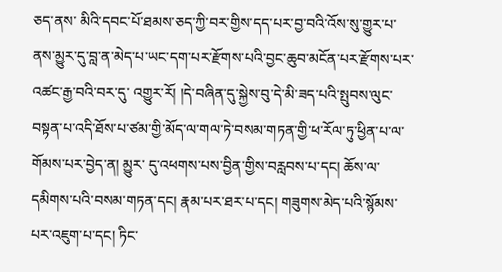ཅད་ནས་ མིའི་དབང་པོ་ཐམས་ཅད་ཀྱི་བར་གྱིས་དད་པར་བྱ་བའི་འོས་སུ་གྱུར་པ་ནས་མྱུར་དུ་བླ་ན་མེད་པ་ཡང་དག་པར་རྫོགས་པའི་བྱང་ཆུབ་མངོན་པར་རྫོགས་པར་འཚང་རྒྱ་བའི་བར་དུ་ འགྱུར་རོ། །དེ་བཞིན་དུ་སྐྱེས་བུ་དེ་མི་ཟད་པའི་སྤུབས་ལུང་བསྟན་པ་འདི་ཐོས་པ་ཙམ་གྱི་མོད་ལ་གལ་ཏེ་བསམ་གཏན་གྱི་ཕ་རོལ་ཏུ་ཕྱིན་པ་ལ་གོམས་པར་བྱེད་ན། མྱུར་ དུ་འཕགས་པས་བྱིན་གྱིས་བརླབས་པ་དང། ཆོས་ལ་དམིགས་པའི་བསམ་གཏན་དང། རྣམ་པར་ཐར་པ་དང། གཟུགས་མེད་པའི་སྙོམས་པར་འཇུག་པ་དང། ཏིང་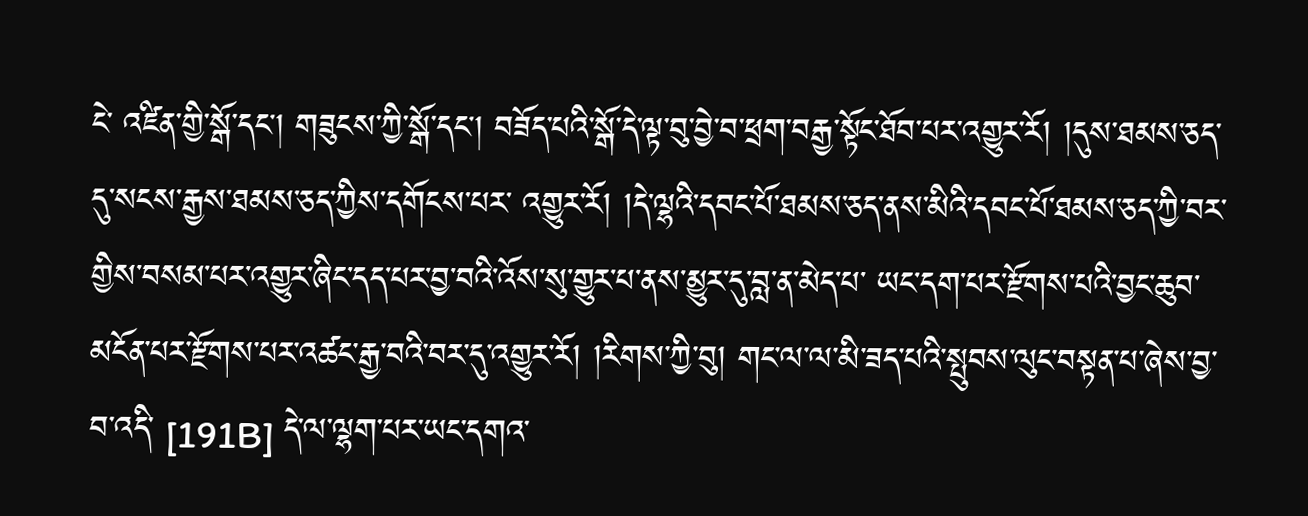ངེ་ འཛིན་གྱི་སྒོ་དང། གཟུངས་ཀྱི་སྒོ་དང། བཟོད་པའི་སྒོ་དེ་ལྟ་བུ་བྱེ་བ་ཕྲག་བརྒྱ་སྟོང་ཐོབ་པར་འགྱུར་རོ། །དུས་ཐམས་ཅད་དུ་སངས་རྒྱས་ཐམས་ཅད་ཀྱིས་དགོངས་པར་ འགྱུར་རོ། །དེ་ལྷའི་དབང་པོ་ཐམས་ཅད་ནས་མིའི་དབང་པོ་ཐམས་ཅད་ཀྱི་བར་གྱིས་བསམ་པར་འགྱུར་ཞིང་དད་པར་བྱ་བའི་འོས་སུ་གྱུར་པ་ནས་མྱུར་དུ་བླ་ན་མེད་པ་ ཡང་དག་པར་རྫོགས་པའི་བྱང་ཆུབ་མངོན་པར་རྫོགས་པར་འཚང་རྒྱ་བའི་བར་དུ་འགྱུར་རོ། །རིགས་ཀྱི་བུ། གང་ལ་ལ་མི་ཟད་པའི་སྤུབས་ལུང་བསྟན་པ་ཞེས་བྱ་བ་འདི་ [191B] དེ་ལ་ལྷག་པར་ཡང་དགའ་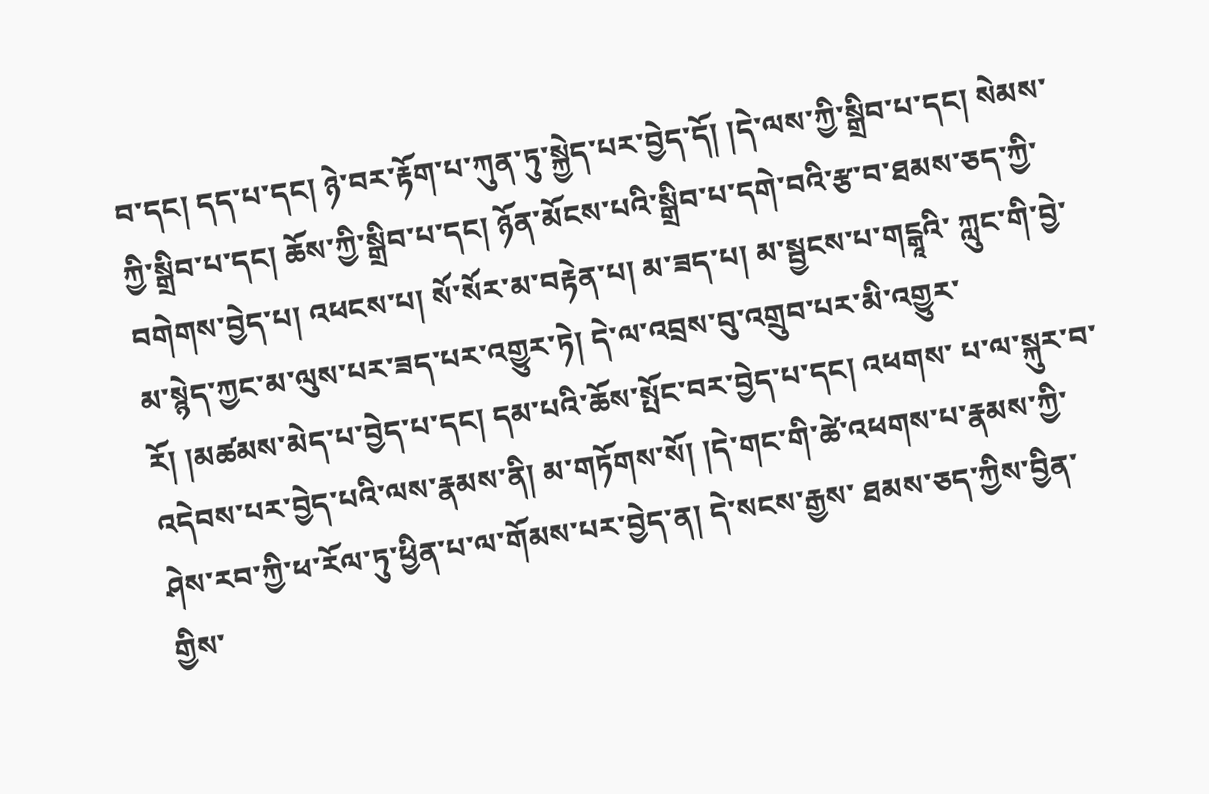བ་དང། དད་པ་དང། ཉེ་བར་རྟོག་པ་ཀུན་ཏུ་སྐྱེད་པར་བྱེད་དོ། །དེ་ལས་ཀྱི་སྒྲིབ་པ་དང། སེམས་ ཀྱི་སྒྲིབ་པ་དང། ཆོས་ཀྱི་སྒྲིབ་པ་དང། ཉོན་མོངས་པའི་སྒྲིབ་པ་དགེ་བའི་རྩ་བ་ཐམས་ཅད་ཀྱི་བགེགས་བྱེད་པ། འཕངས་པ། སོ་སོར་མ་བརྟེན་པ། མ་ཟད་པ། མ་སྦྱངས་པ་གངྒཱའི་ ཀླུང་གི་བྱེ་མ་སྙེད་ཀྱང་མ་ལུས་པར་ཟད་པར་འགྱུར་ཏེ། དེ་ལ་འབྲས་བུ་འགྲུབ་པར་མི་འགྱུར་རོ། །མཚམས་མེད་པ་བྱེད་པ་དང། དམ་པའི་ཆོས་སྤོང་བར་བྱེད་པ་དང། འཕགས་ པ་ལ་སྐུར་བ་འདེབས་པར་བྱེད་པའི་ལས་རྣམས་ནི། མ་གཏོགས་སོ། །དེ་གང་གི་ཚེ་འཕགས་པ་རྣམས་ཀྱི་ཤེས་རབ་ཀྱི་ཕ་རོལ་ཏུ་ཕྱིན་པ་ལ་གོམས་པར་བྱེད་ན། དེ་སངས་རྒྱས་ ཐམས་ཅད་ཀྱིས་བྱིན་གྱིས་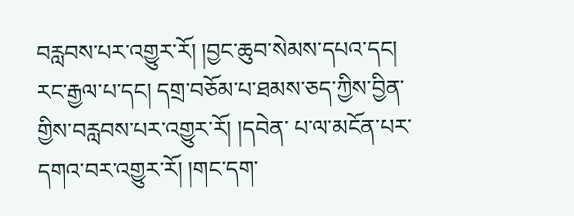བརླབས་པར་འགྱུར་རོ། །བྱང་ཆུབ་སེམས་དཔའ་དང། རང་རྒྱལ་པ་དང། དགྲ་བཅོམ་པ་ཐམས་ཅད་ཀྱིས་བྱིན་གྱིས་བརླབས་པར་འགྱུར་རོ། །དབེན་ པ་ལ་མངོན་པར་དགའ་བར་འགྱུར་རོ། །གང་དག་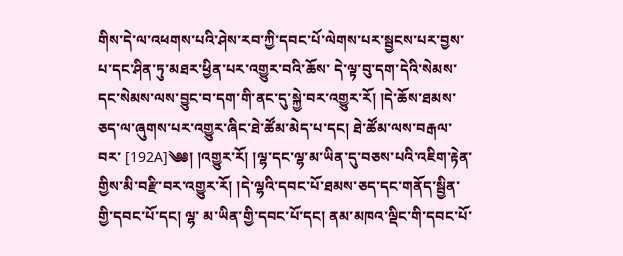གིས་དེ་ལ་འཕགས་པའི་ཤེས་རབ་ཀྱི་དབང་པོ་ལེགས་པར་སྦྱངས་པར་བྱས་པ་དང་ཤིན་ཏུ་མཐར་ཕྱིན་པར་འགྱུར་བའི་ཆོས་ དེ་ལྟ་བུ་དག་དེའི་སེམས་དང་སེམས་ལས་བྱུང་བ་དག་གི་ནང་དུ་སྐྱེ་བར་འགྱུར་རོ། །དེ་ཆོས་ཐམས་ཅད་ལ་ཞུགས་པར་འགྱུར་ཞིང་ཐེ་ཚོམ་མེད་པ་དང། ཐེ་ཚོམ་ལས་བརྒལ་བར་ [192A]༄༅། །འགྱུར་རོ། །ལྷ་དང་ལྷ་མ་ཡིན་དུ་བཅས་པའི་འཇིག་རྟེན་གྱིས་མི་བརྫི་བར་འགྱུར་རོ། །དེ་ལྷའི་དབང་པོ་ཐམས་ཅད་དང་གནོད་སྦྱིན་གྱི་དབང་པོ་དང། ལྷ་ མ་ཡིན་གྱི་དབང་པོ་དང། ནམ་མཁའ་ལྡིང་གི་དབང་པོ་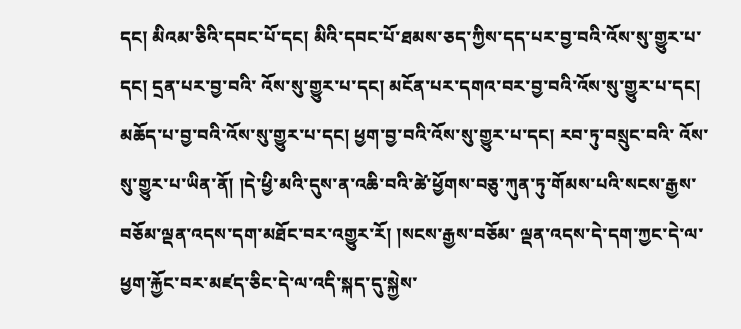དང། མིའམ་ཅིའི་དབང་པོ་དང། མིའི་དབང་པོ་ཐམས་ཅད་ཀྱིས་དད་པར་བྱ་བའི་འོས་སུ་གྱུར་པ་དང། དྲན་པར་བྱ་བའི་ འོས་སུ་གྱུར་པ་དང། མངོན་པར་དགའ་བར་བྱ་བའི་འོས་སུ་གྱུར་པ་དང། མཆོད་པ་བྱ་བའི་འོས་སུ་གྱུར་པ་དང། ཕྱག་བྱ་བའི་འོས་སུ་གྱུར་པ་དང། རབ་ཏུ་བསྲུང་བའི་ འོས་སུ་གྱུར་པ་ཡིན་ནོ། །དེ་ཕྱི་མའི་དུས་ན་འཆི་བའི་ཚེ་ཕྱོགས་བཅུ་ཀུན་ཏུ་གོམས་པའི་སངས་རྒྱས་བཅོམ་ལྡན་འདས་དག་མཐོང་བར་འགྱུར་རོ། །སངས་རྒྱས་བཅོམ་ ལྡན་འདས་དེ་དག་ཀྱང་དེ་ལ་ཕྱག་རྐྱོང་བར་མཛད་ཅིང་དེ་ལ་འདི་སྐད་དུ་སྐྱེས་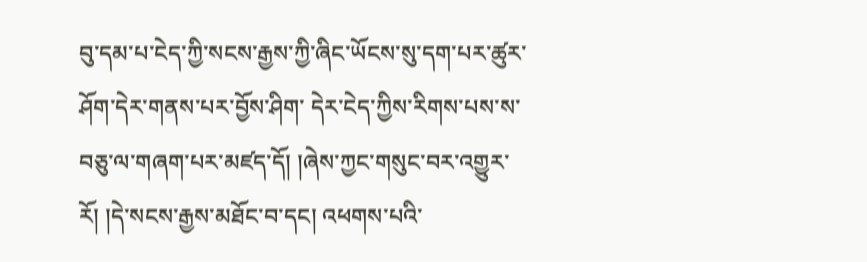བུ་དམ་པ་ངེད་ཀྱི་སངས་རྒྱས་ཀྱི་ཞིང་ཡོངས་སུ་དག་པར་ཚུར་ཤོག་དེར་གནས་པར་བྱོས་ཤིག་ དེར་ངེད་ཀྱིས་རིགས་པས་ས་བཅུ་ལ་གཞག་པར་མཛད་དོ། །ཞེས་ཀྱང་གསུང་བར་འགྱུར་རོ། །དེ་སངས་རྒྱས་མཐོང་བ་དང། འཕགས་པའི་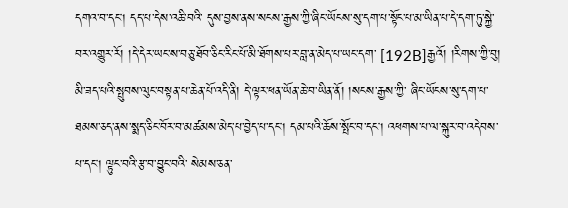དགའ་བ་དང། དད་པ་དེས་འཆི་བའི་ དུས་བྱས་ནས་སངས་རྒྱས་ཀྱི་ཞིང་ཡོངས་སུ་དག་པ་སྟོང་པ་མ་ཡིན་པ་དེ་དག་ཏུ་སྐྱེ་བར་འགྱུར་རོ། །དེ་དེར་ཡང་ས་བཅུ་ཐོབ་ཅིང་རིང་པོ་མི་ཐོགས་པར་བླ་ན་མེད་པ་ཡང་དག་ [192B]རྒྱའོ། །རིགས་ཀྱི་བུ། མི་ཟད་པའི་སྤུབས་ལུང་བསྟན་པ་ཆེན་པོ་འདི་ནི། དེ་ལྟར་ཕན་ཡོན་ཆེ་བ་ཡིན་ནོ། །སངས་རྒྱས་ཀྱི་ ཞིང་ཡོངས་སུ་དག་པ་ཐམས་ཅད་ནས་སྨད་ཅིང་བོར་བ་མཚམས་མེད་པ་བྱེད་པ་དང། དམ་པའི་ཆོས་སྤོང་བ་དང། འཕགས་པ་ལ་སྐུར་བ་འདེབས་པ་དང། ལྟུང་བའི་རྩ་བ་བྱུང་བའི་ སེམས་ཅན་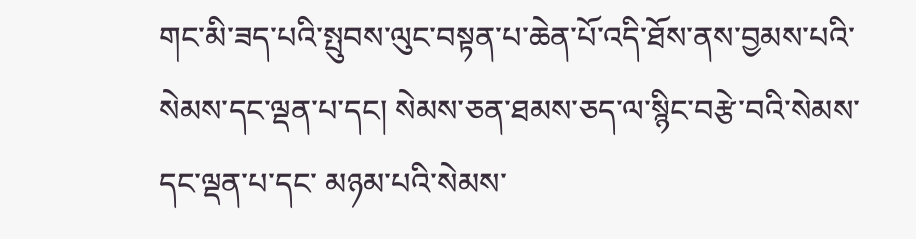གང་མི་ཟད་པའི་སྤུབས་ལུང་བསྟན་པ་ཆེན་པོ་འདི་ཐོས་ནས་བྱམས་པའི་སེམས་དང་ལྡན་པ་དང། སེམས་ཅན་ཐམས་ཅད་ལ་སྙིང་བརྩེ་བའི་སེམས་དང་ལྡན་པ་དང་ མཉམ་པའི་སེམས་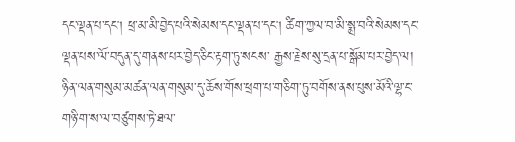དང་ལྡན་པ་དང། ཕྲ་མ་མི་བྱེད་པའི་སེམས་དང་ལྡན་པ་དང། ཚིག་ཀྱལ་བ་མི་སྨྲ་བའི་སེམས་དང་ལྡན་པས་ལོ་བདུན་དུ་གནས་པར་བྱེད་ཅིང་རྟག་ཏུ་སངས་ རྒྱས་རྗེས་སུ་དྲན་པ་སྒོམ་པར་བྱེད་ལ། ཉིན་ལན་གསུམ་མཚན་ལན་གསུམ་དུ་ཆོས་གོས་ཕྲག་པ་གཅིག་ཏུ་བགོས་ནས་པུས་མོའི་ལྷ་ང་གཉི་ག་ས་ལ་བཙུགས་ཏེ་ཐལ་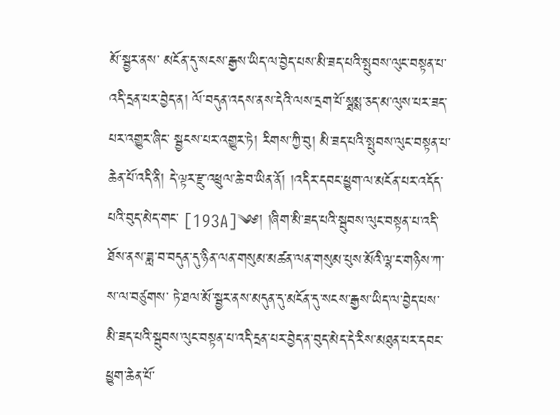མོ་སྦྱར་ནས་ མངོན་དུ་སངས་རྒྱས་ཡིད་ལ་བྱེད་པས་མི་ཟད་པའི་སྤུབས་ལུང་བསྟན་པ་འདི་དྲན་པར་བྱེད་ན། ལོ་བདུན་འདས་ནས་དེའི་ལས་དྲག་པོ་སྠམྶ་ཅད་མ་ལུས་པར་ཟད་པར་འགྱུར་ཞིང་ སྦྱངས་པར་འགྱུར་ཏེ། རིགས་ཀྱི་བུ། མི་ཟད་པའི་སྤུབས་ལུང་བསྟན་པ་ཆེན་པོ་འདི་ནི། དེ་ལྟར་རྫུ་འཕྲུལ་ཆེ་བ་ཡིན་ནོ། །འདིར་དབང་ཕྱུག་ལ་མངོན་པར་འདོད་པའི་བུད་མེད་གང་ [193A]༄༅། །ཞིག་མི་ཟད་པའི་སྦུབས་ལུང་བསྟན་པ་འདི་ཐོས་ནས་ཟླ་བ་བདུན་དུ་ཉིན་ལན་གསུམ་མཚན་ལན་གསུམ་པུས་མོའི་ལྷ་ང་གཉིས་ཀ་ས་ལ་བཙུགས་ ཏེ་ཐལ་མོ་སྦྱར་ནས་མདུན་དུ་མངོན་དུ་སངས་རྒྱས་ཡིད་ལ་བྱེད་པས་མི་ཟད་པའི་སྦུབས་ལུང་བསྟན་པ་འདི་དྲན་པར་བྱེད་ན་བུད་མེད་དེ་རིས་མཐུན་པར་དབང་ཕྱུག་ཆེན་པོ་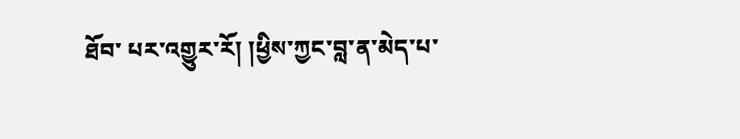ཐོབ་ པར་འགྱུར་རོ། །ཕྱིས་ཀྱང་བླ་ན་མེད་པ་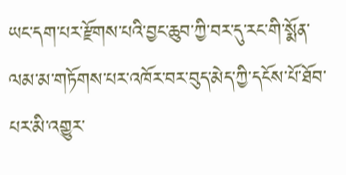ཡང་དག་པར་རྫོགས་པའི་བྱང་ཆུབ་ཀྱི་བར་དུ་རང་གི་སྨོན་ལམ་མ་གཏོགས་པར་འཁོར་བར་བུད་མེད་ཀྱི་དངོས་པོ་ཐོབ་པར་མི་འགྱུར་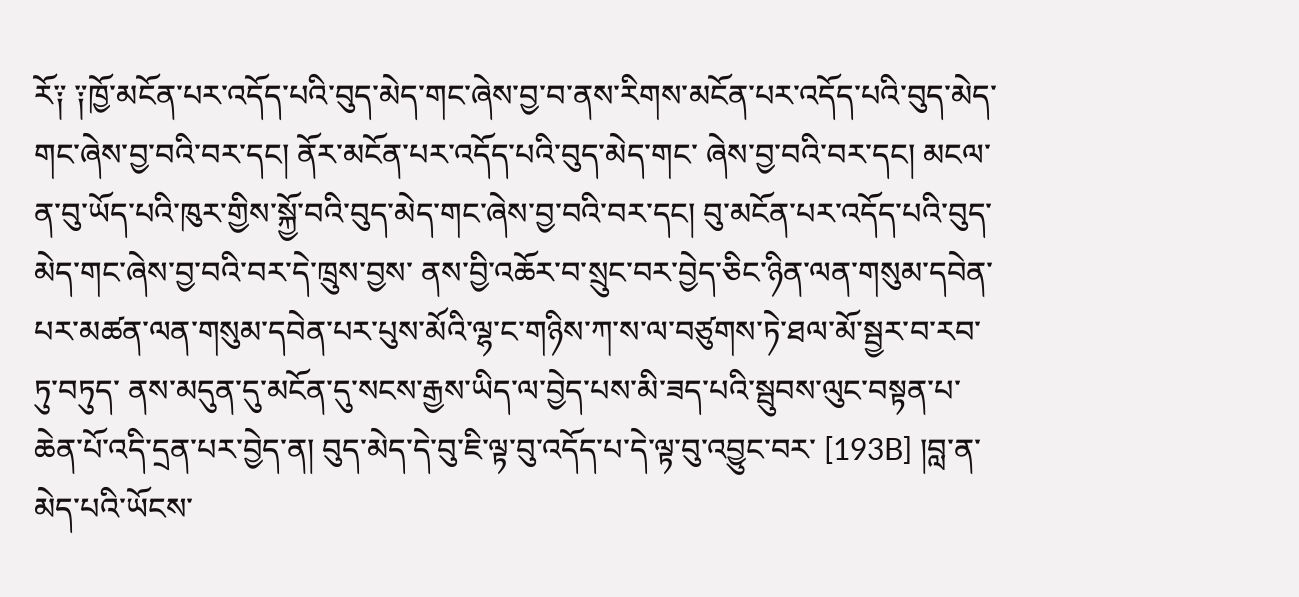རོ༑ ༑ཁྱོ་མངོན་པར་འདོད་པའི་བུད་མེད་གང་ཞེས་བྱ་བ་ནས་རིགས་མངོན་པར་འདོད་པའི་བུད་མེད་གང་ཞེས་བྱ་བའི་བར་དང། ནོར་མངོན་པར་འདོད་པའི་བུད་མེད་གང་ ཞེས་བྱ་བའི་བར་དང། མངལ་ན་བུ་ཡོད་པའི་ཁུར་གྱིས་སྐྱོ་བའི་བུད་མེད་གང་ཞེས་བྱ་བའི་བར་དང། བུ་མངོན་པར་འདོད་པའི་བུད་མེད་གང་ཞེས་བྱ་བའི་བར་དེ་ཁྲུས་བྱས་ ནས་བྱི་འཆོར་བ་སྲུང་བར་བྱེད་ཅིང་ཉིན་ལན་གསུམ་དབེན་པར་མཚན་ལན་གསུམ་དབེན་པར་པུས་མོའི་ལྷ་ང་གཉིས་ཀ་ས་ལ་བཙུགས་ཏེ་ཐལ་མོ་སྦྱར་བ་རབ་ཏུ་བཏུད་ ནས་མདུན་དུ་མངོན་དུ་སངས་རྒྱས་ཡིད་ལ་བྱེད་པས་མི་ཟད་པའི་སྦུབས་ལུང་བསྟན་པ་ཆེན་པོ་འདི་དྲན་པར་བྱེད་ན། བུད་མེད་དེ་བུ་ཇི་ལྟ་བུ་འདོད་པ་དེ་ལྟ་བུ་འབྱུང་བར་ [193B] །བླ་ན་མེད་པའི་ཡོངས་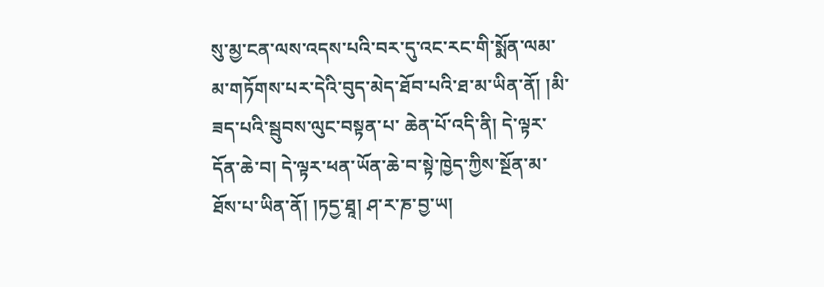སུ་མྱ་ངན་ལས་འདས་པའི་བར་དུ་འང་རང་གི་སྨོན་ལམ་མ་གཏོགས་པར་དེའི་བུད་མེད་ཐོབ་པའི་ཐ་མ་ཡིན་ནོ། །མི་ཟད་པའི་སྦུབས་ལུང་བསྟན་པ་ ཆེན་པོ་འདི་ནི། དེ་ལྟར་དོན་ཆེ་བ། དེ་ལྟར་ཕན་ཡོན་ཆེ་བ་སྟེ་ཁྱེད་ཀྱིས་སྔོན་མ་ཐོས་པ་ཡིན་ནོ། །ཏདྱ་ཐཱ། ཤ་ར་ཎ་བྱ་ཡ།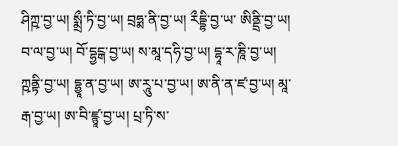ཤིཀྵ་བྱ་ཡ། སྨྲྀ་ཏི་བྱ་ཡ། བྲཧྨ་ནི་བྱ་ཡ། རྀདྡྷི་བྱ་ཡ་ ཨིནྡྲི་བྱ་ཡ། བ་ལ་བྱ་ཡ། བོ་དྷྱངྒ་བྱ་ཡ། ས་མཱ་དཧི་བྱ་ཡ། དྷཱ་ར་ཎཱི་བྱ་ཡ། ཀྵནྟི་བྱ་ཡ། དྷྱཱ་ན་བྱ་ཡ། ཨ་རཱུ་པ་བྱ་ཡ། ཨ་ནི་ན་ཛ་བྱ་ཡ། མཱ་རྒ་བྱ་ཡ། ཨ་བི་ཛྙཱ་བྱ་ཡ། པྲ་ཏི་ས་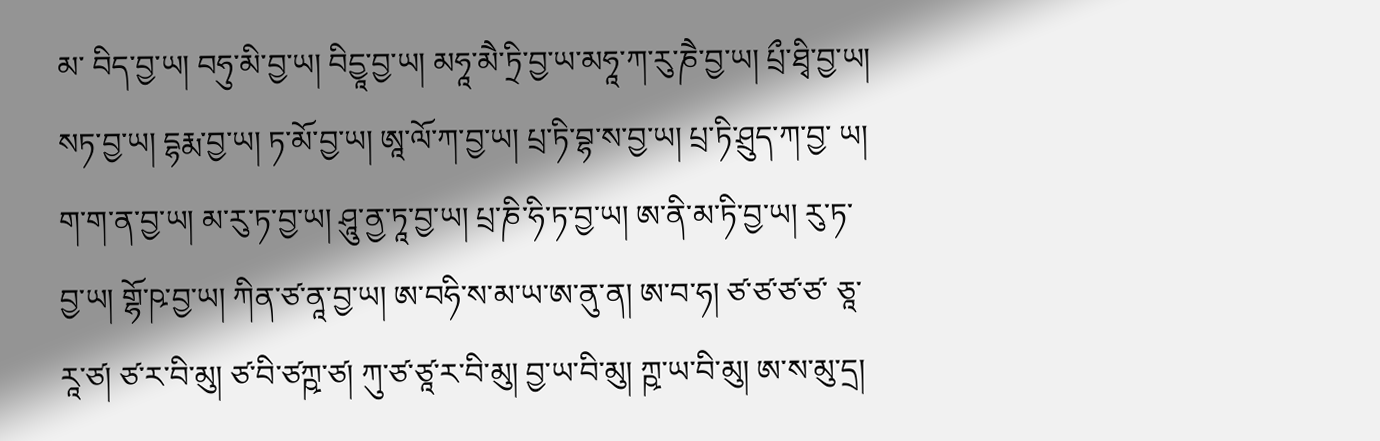མ་ བིད་བྱ་ཡ། བཧུ་མི་བྱ་ཡ། བིདྱཱ་བྱ་ཡ། མཧཱ་མཻ་ཏྲི་བྱ་ཡ་མཧཱ་ཀ་རུ་ཎཻ་བྱ་ཡ། པྲྀ་ཐྭི་བྱ་ཡ། སཏ་བྱ་ཡ། དྷརྨ་བྱ་ཡ། ཏ་མོ་བྱ་ཡ། ཨཱ་ལོ་ཀ་བྱ་ཡ། པྲ་ཏི་བྷ་ས་བྱ་ཡ། པྲ་ཏི་ཤྲུད་ཀ་བྱ་ ཡ། ག་ག་ན་བྱ་ཡ། མ་རུ་ཏ་བྱ་ཡ། ཤཱུ་ནྱ་ཏཱ་བྱ་ཡ། པྲ་ཎི་ཧི་ཏ་བྱ་ཡ། ཨ་ནི་མ་ཏི་བྱ་ཡ། རུ་ཏ་བྱ་ཡ། གྷོ་ཥ་བྱ་ཡ། ཀིན་ཙ་ནཱ་བྱ་ཡ། ཨ་བཧི་ས་མ་ཡ་ཨ་ནུ་ན། ཨ་བ་ཧ། ཙ་ཙ་ཙ་ཙ་ ཅཱ་རཱ་ཙ། ཙ་ར་བི་མུ། ཙ་བི་ཙཀྵ་ཙ། ཀུ་ཙ་ཙཱ་ར་བི་མུ། བྱ་ཡ་བི་མུ། ཀྵ་ཡ་བི་མུ། ཨ་ས་མུ་དྲ།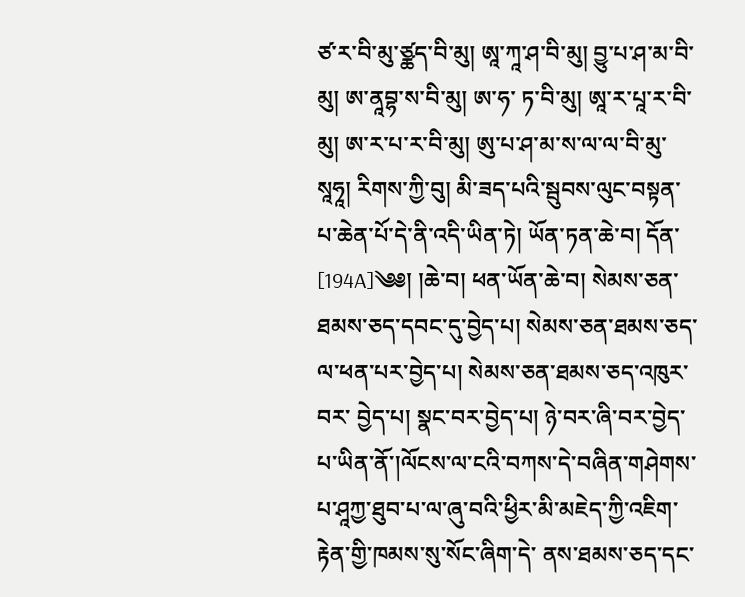ཙ་ར་བི་མུ་ཙྪད་བི་མུ། ཨཱ་ཀཱ་ཤ་བི་མུ། བྱུ་པ་ཤ་མ་བི་མུ། ཨ་ནཱབྷ་ས་བི་མུ། ཨ་ཧ་ ཏ་བི་མུ། ཨཱ་ར་པཱ་ར་བི་མུ། ཨ་ར་པ་ར་བི་མུ། ཨུ་པ་ཤ་མ་ས་ལ་ལ་བི་མུ་སཱཧཱ། རིགས་ཀྱི་བུ། མི་ཟད་པའི་སྦུབས་ལུང་བསྟན་པ་ཆེན་པོ་དེ་ནི་འདི་ཡིན་ཏེ། ཡོན་ཏན་ཆེ་བ། དོན་ [194A]༄༅། །ཆེ་བ། ཕན་ཡོན་ཆེ་བ། སེམས་ཅན་ཐམས་ཅད་དབང་དུ་བྱེད་པ། སེམས་ཅན་ཐམས་ཅད་ལ་ཕན་པར་བྱེད་པ། སེམས་ཅན་ཐམས་ཅད་འཁུར་བར་ བྱེད་པ། སྣང་བར་བྱེད་པ། ཉེ་བར་ཞི་བར་བྱེད་པ་ཡིན་ནོ་།ལོངས་ལ་ངའི་བཀས་དེ་བཞིན་གཤེགས་པ་ཤཱཀྱ་ཐུབ་པ་ལ་ཞུ་བའི་ཕྱིར་མི་མཇེད་ཀྱི་འཇིག་རྟེན་གྱི་ཁམས་སུ་སོང་ཞིག་དེ་ ནས་ཐམས་ཅད་དང་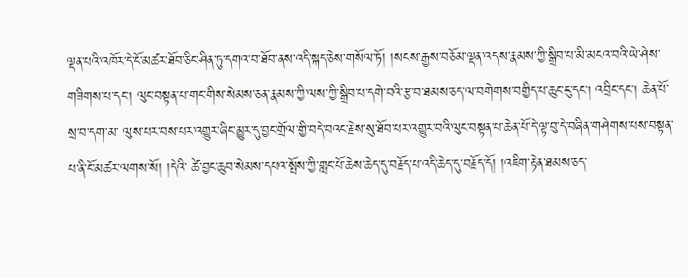ལྡན་པའི་འཁོར་དེ་ངོ་མཚར་ཐོབ་ཅིང་ཤིན་ཏུ་དགའ་བ་ཐོབ་ནས་འདི་སྐད་ཅེས་གསོལ་ཏོ། །སངས་རྒྱས་བཅོམ་ལྡན་འདས་རྣམས་ཀྱི་སྒྲིབ་པ་མི་མངའ་བའི་ཡེ་ཤེས་ གཟིགས་པ་དང། ལུང་བསྟན་པ་གང་གིས་སེམས་ཅན་རྣམས་ཀྱི་ལས་ཀྱི་སྒྲིབ་པ་དགེ་བའི་རྩ་བ་ཐམས་ཅད་ལ་བགེགས་བགྱིད་པ་ཆུང་ངུ་དང། འབྲིང་དང། ཆེན་པོ་སྲ་བ་དག་མ་ ལུས་པར་བས་པར་འགྱུར་ཞིང་མྱུར་དུ་བྱང་གྲོལ་གྱི་བདེ་བའང་རྗེས་སུ་ཐོབ་པར་འགྱུར་བའི་ལུང་བསྟན་པ་ཆེན་པོ་དེ་ལྟ་བུ་དེ་བཞིན་གཤེགས་པས་བསྟན་པ་ནི་ངོ་མཚར་ལགས་སོ། །དེའི་ ཚེ་བྱང་ཆུབ་སེམས་དཔའ་སྤོས་ཀྱི་གླང་པོ་ཆེས་ཆེད་དུ་བརྗོད་པ་འདི་ཆེད་དུ་བརྗོད་དོ། །འཇིག་རྟེན་ཐམས་ཅད་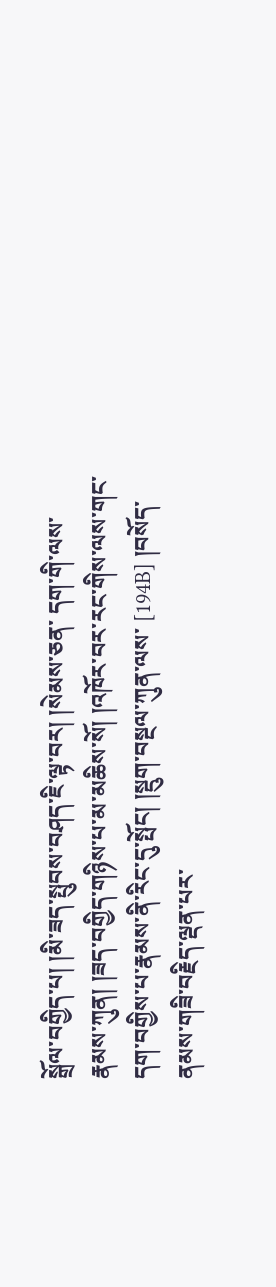སྒྲོལ་བགྱིད་པ། །མི་ཟད་སྤུབས་བཤད་ཇི་ལྟ་བར། །སེམས་ཅན་ དག་གི་ལས་རྣམས་ཀུན། །ཟད་བགྱིད་གཉིས་པ་མ་མཆིས་སོ། །འཁོར་བར་རང་གིས་ལས་གང་དག་བགྱིས་པ་རྣམས་ནི་རིང་དུ་སྤོང། །སྡུག་བསྔལ་ཀུན་ལས་ [194B] །བསོད་ནམས་གཟི་བརྗིད་ལྡན་པར་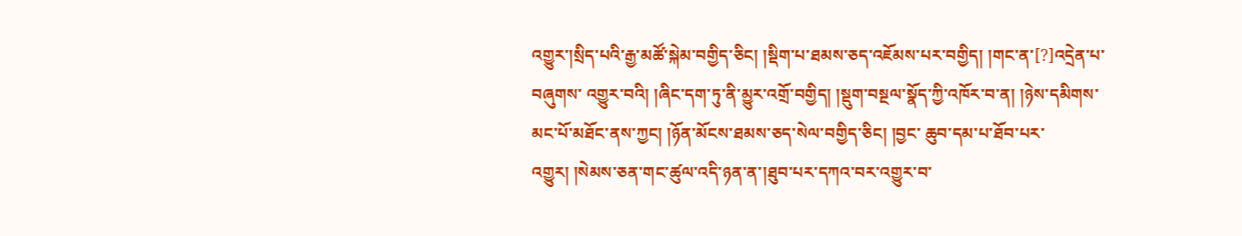འགྱུར་།སྲིད་པའི་རྒྱ་མཚོ་སྐེམ་བགྱིད་ཅིང། །སྡིག་པ་ཐམས་ཅད་འཇོམས་པར་བགྱིད། །གང་ན་[?]འདྲེན་པ་བཞུགས་ འགྱུར་བའི། །ཞིང་དག་ཏུ་ནི་མྱུར་འགྲོ་བགྱིད། །སྡུག་བསྔལ་སྣོད་ཀྱི་འཁོར་བ་ན། །ཉེས་དམིགས་མང་པོ་མཐོང་ནས་ཀྱང། །ཉོན་མོངས་ཐམས་ཅད་སེལ་བགྱིད་ཅིང། །བྱང་ ཆུབ་དམ་པ་ཐོབ་པར་འགྱུར། །སེམས་ཅན་གང་ཚུལ་འདི་ཉན་ན་།ཐུབ་པར་དཀའ་བར་འགྱུར་བ་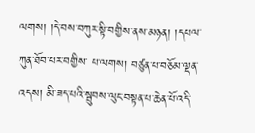ལགས། །དེ་བས་བཀུར་སྟི་བགྱིས་ནས་མཉན། །དཔལ་ཀུན་ཐོབ་པར་བགྱིས་ པ་ལགས། བཙུན་པ་བཅོམ་ལྡན་འདས། མི་ཟད་པའི་སྦུབས་ལུང་བསྟན་པ་ཆེན་པོ་འདི་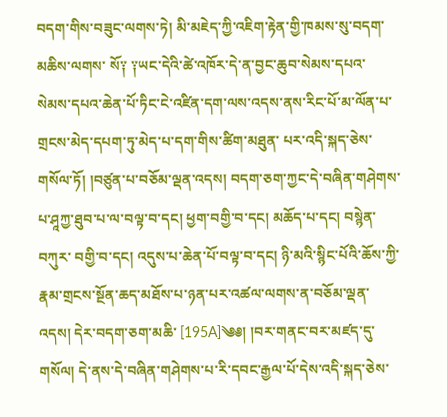བདག་གིས་བཟུང་ལགས་ཏེ། མི་མཇེད་ཀྱི་འཇིག་རྟེན་གྱི་ཁམས་སུ་བདག་མཆིས་ལགས་ སོ༑ ༑ཡང་དེའི་ཚེ་འཁོར་དེ་ན་བྱང་ཆུབ་སེམས་དཔའ་སེམས་དཔའ་ཆེན་པོ་ཏིང་ངེ་འཛིན་དག་ལས་འདས་ནས་རིང་པོ་མ་ལོན་པ་གྲངས་མེད་དཔག་ཏུ་མེད་པ་དག་གིས་ཚིག་མཐུན་ པར་འདི་སྐད་ཅེས་གསོལ་ཏོ། །བཙུན་པ་བཅོམ་ལྡན་འདས། བདག་ཅག་ཀྱང་དེ་བཞིན་གཤེགས་པ་ཤཱཀྱ་ཐུབ་པ་ལ་བལྟ་བ་དང། ཕྱག་བགྱི་བ་དང། མཆོད་པ་དང། བསྙེན་བཀུར་ བགྱི་བ་དང། འདུས་པ་ཆེན་པོ་བལྟ་བ་དང། ཉི་མའི་སྙིང་པོའི་ཆོས་ཀྱི་རྣམ་གྲངས་སྔོན་ཆད་མཐོས་པ་ཉན་པར་འཚལ་ལགས་ན་བཅོམ་ལྡན་འདས། དེར་བདག་ཅག་མཆི་ [195A]༄༅། །བར་གནང་བར་མཛད་དུ་གསོལ། དེ་ནས་དེ་བཞིན་གཤེགས་པ་རི་དབང་རྒྱལ་པོ་དེས་འདི་སྐད་ཅེས་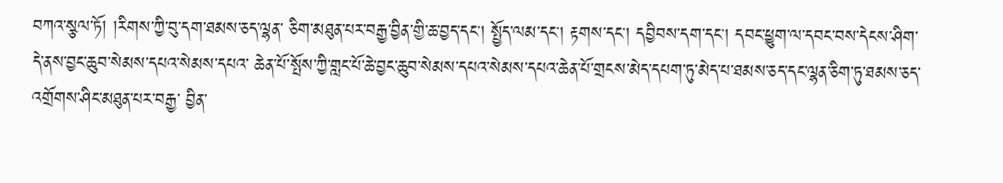བཀའ་སྩལ་ཏོ། །རིགས་ཀྱི་བུ་དག་ཐམས་ཅད་ལྷན་ ཅིག་མཐུན་པར་བརྒྱ་བྱིན་གྱི་ཆ་བྱད་དང། སྤྱོད་ལམ་དང། རྟགས་དང། དབྱིབས་དག་དང། དབང་ཕྱུག་ལ་དབང་བས་དེངས་ཤིག་དེ་ནས་བྱང་ཆུབ་སེམས་དཔའ་སེམས་དཔའ་ ཆེན་པོ་སྤོས་ཀྱི་གླང་པོ་ཆེ་བྱང་ཆུབ་སེམས་དཔའ་སེམས་དཔའ་ཆེན་པོ་གྲངས་མེད་དཔག་ཏུ་མེད་པ་ཐམས་ཅད་དང་ལྷན་ཅིག་ཏུ་ཐམས་ཅད་འགྲོགས་ཤིང་མཐུན་པར་བརྒྱ་ བྱིན་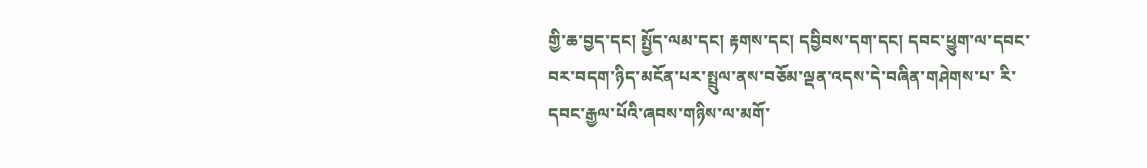གྱི་ཆ་བྱད་དང། སྤྱོད་ལམ་དང། རྟགས་དང། དབྱིབས་དག་དང། དབང་ཕྱུག་ལ་དབང་བར་བདག་ཉིད་མངོན་པར་སྤྲུལ་ནས་བཅོམ་ལྡན་འདས་དེ་བཞིན་གཤེགས་པ་ རི་དབང་རྒྱལ་པོའི་ཞབས་གཉིས་ལ་མགོ་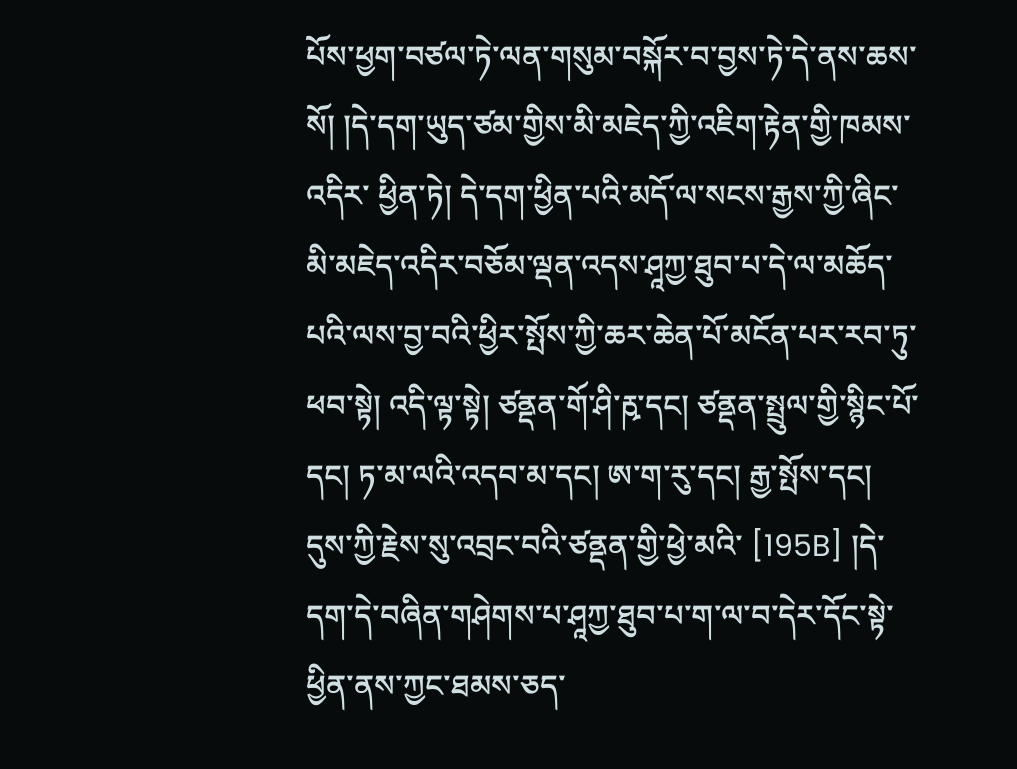པོས་ཕྱག་བཙལ་ཏེ་ལན་གསུམ་བསྐོར་བ་བྱས་ཏེ་དེ་ནས་ཆས་སོ། །དེ་དག་ཡུད་ཙམ་གྱིས་མི་མཇེད་ཀྱི་འཇིག་རྟེན་གྱི་ཁམས་འདིར་ ཕྱིན་ཏེ། དེ་དག་ཕྱིན་པའི་མདོ་ལ་སངས་རྒྱས་ཀྱི་ཞིང་མི་མཇེད་འདིར་བཅོམ་ལྡན་འདས་ཤཱཀྱ་ཐུབ་པ་དེ་ལ་མཆོད་པའི་ལས་བྱ་བའི་ཕྱིར་སྤོས་ཀྱི་ཆར་ཆེན་པོ་མངོན་པར་རབ་ཏུ་ ཕབ་སྟེ། འདི་ལྟ་སྟེ། ཙནྡན་གོ་ཤི་རྵ་དང། ཙནྡན་སྤྲུལ་གྱི་སྙིང་པོ་དང། ཏ་མ་ལའི་འདབ་མ་དང། ཨ་ག་རུ་དང། རྒྱ་སྤོས་དང། དུས་ཀྱི་རྗེས་སུ་འབྲང་བའི་ཙནྡན་གྱི་ཕྱེ་མའི་ [195B] །དེ་དག་དེ་བཞིན་གཤེགས་པ་ཤཱཀྱ་ཐུབ་པ་ག་ལ་བ་དེར་དོང་སྟེ་ཕྱིན་ནས་ཀྱང་ཐམས་ཅད་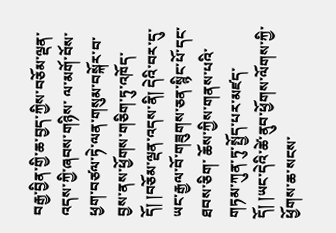བརྒྱ་བྱིན་གྱི་ཆ་བྱད་ཀྱིས་བཅོམ་ལྡན་འདས་ཀྱི་ཞབས་གཉིས་ ལ་མགོ་བོས་ཕྱག་བཙལ་ཏེ་ལན་གསུམ་བསྐོར་བ་བྱས་ནས་ཕྱོགས་གཅིག་ཏུ་འཁོད་དོ། །བཅོམ་ལྡན་འདས་ནི། དེའི་བར་དུ་ཡང་རྒྱལ་བོ་གཟུགས་ཅན་སྙིང་པོ་དང་ཐབས་ཅིག་ ཆོས་ཀྱིས་གནས་པའི་གཏམ་ཀུན་ཏུ་སྤྱོད་པར་མཛད་དོ། །ཡང་དེའི་ཚེ་ནུབ་ཕྱོགས་ལོགས་ཀྱི་ཕྱོགས་ཆ་སངས་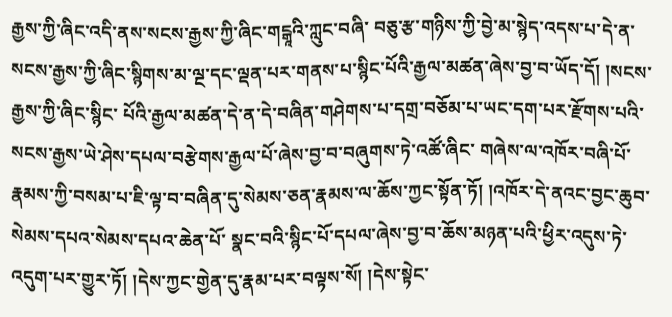རྒྱས་ཀྱི་ཞིང་འདི་ནས་སངས་རྒྱས་ཀྱི་ཞིང་གངྒཱའི་ཀླུང་བཞི་ བཅུ་རྩ་གཉིས་ཀྱི་བྱེ་མ་སྙེད་འདས་པ་དེ་ན་སངས་རྒྱས་ཀྱི་ཞིང་སྙིགས་མ་ལྔ་དང་ལྡན་པར་གནས་པ་སྙིང་པོའི་རྒྱལ་མཚན་ཞེས་བྱ་བ་ཡོད་དོ། །སངས་རྒྱས་ཀྱི་ཞིང་སྙིང་ པོའི་རྒྱལ་མཚན་དེ་ན་དེ་བཞིན་གཤེགས་པ་དགྲ་བཅོམ་པ་ཡང་དག་པར་རྫོགས་པའི་སངས་རྒྱས་ཡེ་ཤེས་དཔལ་བརྩེགས་རྒྱལ་པོ་ཞེས་བྱ་བ་བཞུགས་ཏེ་འཚོ་ཞིང་ གཞེས་ལ་འཁོར་བཞི་པོ་རྣམས་ཀྱི་བསམ་པ་ཇི་ལྟ་བ་བཞིན་དུ་སེམས་ཅན་རྣམས་ལ་ཆོས་ཀྱང་སྟོན་ཏོ། །འཁོར་དེ་ནའང་བྱང་ཆུབ་སེམས་དཔའ་སེམས་དཔའ་ཆེན་པོ་ སྣང་བའི་སྙིང་པོ་དཔལ་ཞེས་བྱ་བ་ཆོས་མཉན་པའི་ཕྱིར་འདུས་ཏེ་འདུག་པར་གྱུར་ཏོ། །དེས་ཀྱང་གྱེན་དུ་རྣམ་པར་བལྟས་སོ། །དེས་སྟེང་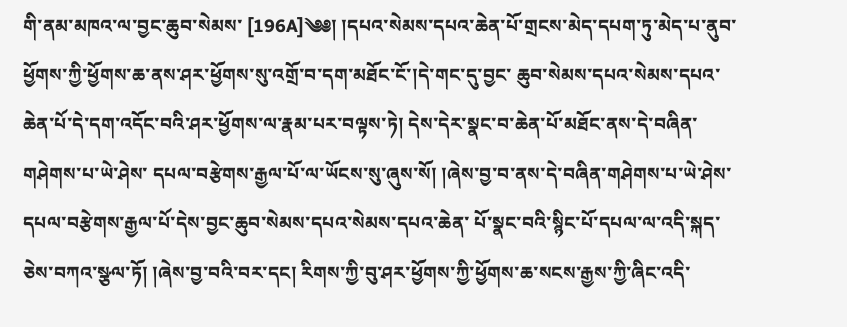གི་ནམ་མཁའ་ལ་བྱང་ཆུབ་སེམས་ [196A]༄༅། །དཔའ་སེམས་དཔའ་ཆེན་པོ་གྲངས་མེད་དཔག་ཏུ་མེད་པ་ནུབ་ཕྱོགས་ཀྱི་ཕྱོགས་ཆ་ནས་ཤར་ཕྱོགས་སུ་འགྲོ་བ་དག་མཐོང་ངོ་།དེ་གང་དུ་བྱང་ ཆུབ་སེམས་དཔའ་སེམས་དཔའ་ཆེན་པོ་དེ་དག་འདོང་བའི་ཤར་ཕྱོགས་ལ་རྣམ་པར་བལྟས་ཏེ། དེས་དེར་སྣང་བ་ཆེན་པོ་མཐོང་ནས་དེ་བཞིན་གཤེགས་པ་ཡེ་ཤེས་ དཔལ་བརྩེགས་རྒྱལ་པོ་ལ་ཡོངས་སུ་ཞུས་སོ། །ཞེས་བྱ་བ་ནས་དེ་བཞིན་གཤེགས་པ་ཡེ་ཤེས་དཔལ་བརྩེགས་རྒྱལ་པོ་དེས་བྱང་ཆུབ་སེམས་དཔའ་སེམས་དཔའ་ཆེན་ པོ་སྣང་བའི་སྙིང་པོ་དཔལ་ལ་འདི་སྐད་ཅེས་བཀའ་སྩལ་ཏོ། །ཞེས་བྱ་བའི་བར་དང། རིགས་ཀྱི་བུ་ཤར་ཕྱོགས་ཀྱི་ཕྱོགས་ཆ་སངས་རྒྱས་ཀྱི་ཞིང་འདི་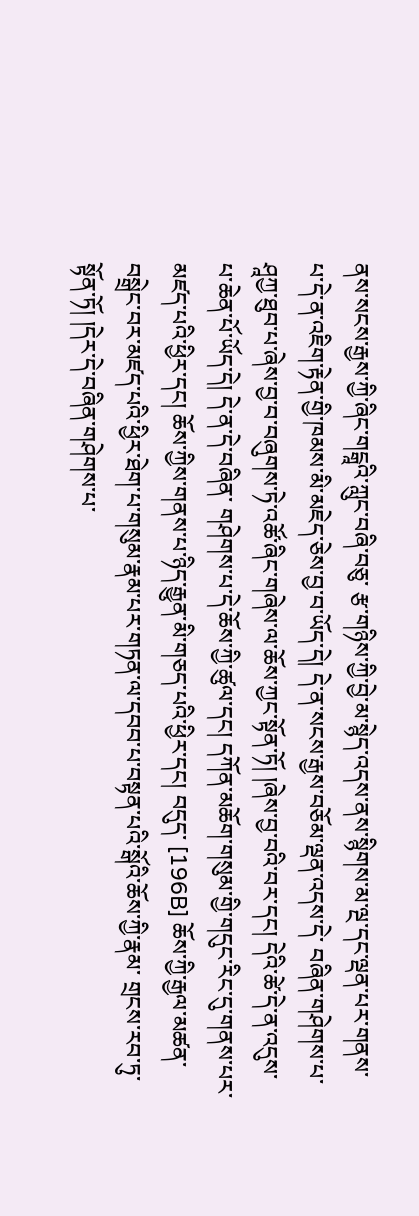ནས་སངས་རྒྱས་ཀྱི་ཞིང་གངྒཱའི་ཀླུང་བཞི་བཅུ་ རྩ་གཉིས་ཀྱི་བྱེ་མ་སྙེད་འདས་ནས་སྙིགས་མ་ལྔ་དང་ལྡན་པར་གནས་པ་དེ་ན་འཇིག་རྟེན་གྱི་ཁམས་མི་མཇེད་ཅེས་བྱ་བ་ཡོད་དེ། དེ་ན་སངས་རྒྱས་བཅོམ་ལྡན་འདས་དེ་ བཞིན་གཤེགས་པ་ཤཱཀྱ་ཐུབ་པ་ཞེས་བྱ་བ་བཞུགས་ཏེ་འཚོ་ཞིང་གཞེས་ལ་ཆོས་ཀྱང་སྟོན་ཏོ། །ཞེས་བྱ་བའི་བར་དང། དེའི་ཚེ་དེ་ན་འདུས་པ་ཆེན་པོ་ཡོད་དེ། དེ་ན་དེ་བཞིན་ གཤེགས་པ་དེ་ཆོས་ཀྱི་ཚུལ་དང། དཀོན་མཆོག་གསུམ་གྱི་གདུང་རིང་དུ་གནས་པར་མཛད་པའི་ཕྱིར་དང། ཆོས་ཀྱིས་གནས་པ་ཉིད་རྒྱུན་མི་གཅད་པའི་ཕྱིར་དང། བདུད་ [196B] ཆོས་ཀྱི་རྒྱལ་མཚན་བསྒྲེང་བར་མཛད་པའི་ཕྱིར་ཐེག་པ་གསུམ་རྣམ་པར་གཏན་ལ་དབབ་པ་བསྟན་པའི་སྒོའི་ཆོས་ཀྱི་རྣམ་ གྲངས་རབ་ཏུ་སྟོན་ཏོ། །དེར་དེ་བཞིན་གཤེགས་པ་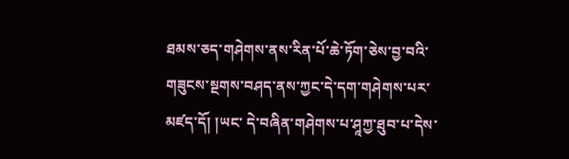ཐམས་ཅད་གཤེགས་ནས་རིན་པོ་ཆེ་ཏོག་ཅེས་བྱ་བའི་གཟུངས་སྔགས་བཤད་ནས་ཀྱང་དེ་དག་གཤེགས་པར་མཛད་དོ། །ཡང་ དེ་བཞིན་གཤེགས་པ་ཤཱཀྱ་ཐུབ་པ་དེས་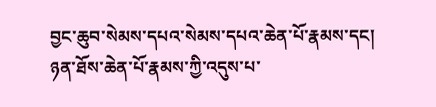བྱང་ཆུབ་སེམས་དཔའ་སེམས་དཔའ་ཆེན་པོ་རྣམས་དང། ཉན་ཐོས་ཆེན་པོ་རྣམས་ཀྱི་འདུས་པ་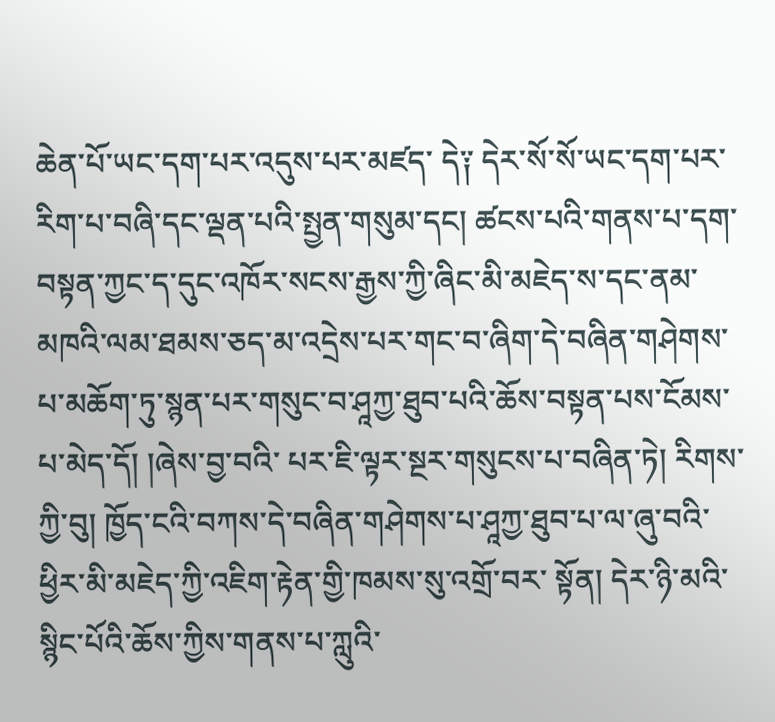ཆེན་པོ་ཡང་དག་པར་འདུས་པར་མཛད་ དེ༑ དེར་སོ་སོ་ཡང་དག་པར་རིག་པ་བཞི་དང་ལྡན་པའི་སྤྱན་གསུམ་དང། ཚངས་པའི་གནས་པ་དག་བསྟན་ཀྱང་ད་དུང་འཁོར་སངས་རྒྱས་ཀྱི་ཞིང་མི་མཇེད་ས་དང་ནམ་ མཁའི་ལམ་ཐམས་ཅད་མ་འདྲེས་པར་གང་བ་ཞིག་དེ་བཞིན་གཤེགས་པ་མཆོག་ཏུ་སྙན་པར་གསུང་བ་ཤཱཀྱ་ཐུབ་པའི་ཆོས་བསྟན་པས་ངོམས་པ་མེད་དོ། །ཞེས་བྱ་བའི་ པར་ཇི་ལྟར་སྔར་གསུངས་པ་བཞིན་ཏེ། རིགས་ཀྱི་བུ། ཁྱོད་ངའི་བཀས་དེ་བཞིན་གཤེགས་པ་ཤཱཀྱ་ཐུབ་པ་ལ་ཞུ་བའི་ཕྱིར་མི་མཇེད་ཀྱི་འཇིག་རྟེན་གྱི་ཁམས་སུ་འགྲོ་བར་ སྟོན། དེར་ཉི་མའི་སྙིང་པོའི་ཆོས་ཀྱིས་གནས་པ་ཀླུའི་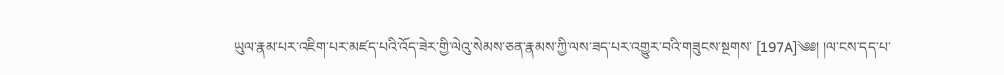ཡུལ་རྣམ་པར་འཇིག་པར་མཛད་པའི་འོད་ཟེར་གྱི་ལེའུ་སེམས་ཅན་རྣམས་ཀྱི་ལས་ཟད་པར་འགྱུར་བའི་གཟུངས་སྔགས་ [197A]༄༅། །ལ་ངས་དད་པ་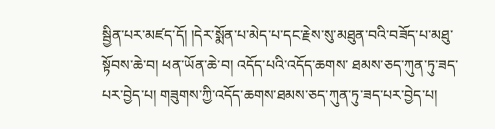སྦྱིན་པར་མཛད་དོ། །དེར་སྨོན་པ་མེད་པ་དང་རྗེས་སུ་མཐུན་བའི་བཟོད་པ་མཐུ་སྟོབས་ཆེ་བ། ཕན་ཡོན་ཆེ་བ། འདོད་པའི་འདོད་ཆགས་ ཐམས་ཅད་ཀུན་ཏུ་ཟད་པར་བྱེད་པ། གཟུགས་ཀྱི་འདོད་ཆགས་ཐམས་ཅད་ཀུན་ཏུ་ཟད་པར་བྱེད་པ།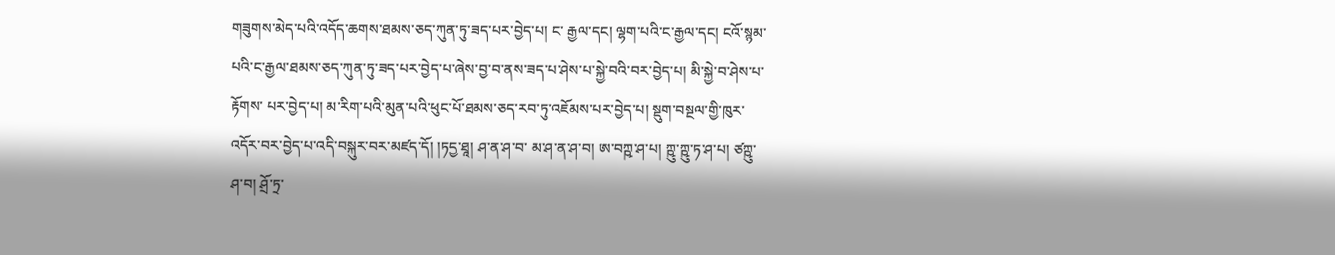གཟུགས་མེད་པའི་འདོད་ཆགས་ཐམས་ཅད་ཀུན་ཏུ་ཟད་པར་བྱེད་པ། ང་ རྒྱལ་དང། ལྷག་པའི་ང་རྒྱལ་དང། ངའོ་སྙམ་པའི་ང་རྒྱལ་ཐམས་ཅད་ཀུན་ཏུ་ཟད་པར་བྱེད་པ་ཞེས་བྱ་བ་ནས་ཟད་པ་ཤེས་པ་སྐྱེ་བའི་བར་བྱེད་པ། མི་སྐྱེ་བ་ཤེས་པ་རྟོགས་ པར་བྱེད་པ། མ་རིག་པའི་མུན་པའི་ཕུང་པོ་ཐམས་ཅད་རབ་ཏུ་འཇོམས་པར་བྱེད་པ། སྡུག་བསྔལ་གྱི་ཁུར་འདོར་བར་བྱེད་པ་འདི་བསྐུར་བར་མཛད་དོ། །ཏདྱ་ཐཱ། ཤ་ན་ཤ་བ་ མ་ཤ་ན་ཤ་བ། ཨ་བཀྵ་ཤ་པ། ཀྵུ་ཀྵུ་ཏ་ཤ་པ། ཙཀྵུ་ཤ་བ། ཤྲོ་ཏྲ་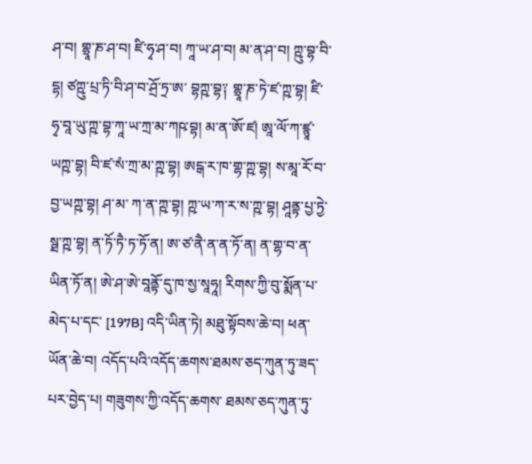ཤ་བ། གྷྲཱ་ཎ་ཤ་བ། ཛི་ཧྭ་ཤ་བ། ཀཱ་ཡ་ཤ་བ། མ་ན་ཤ་བ། ཀྵུ་བྷ་བི་དྷ། ཙཀྵུ་པྲ་ཏི་བི་ཤ་བ་ཤྲོ་ཏྲ་ཨ་ བྷཀྵ་བྷ༑ གྷྲཱ་ཎ་ཏེ་ཛ་ཀྵ་བྷ། ཛི་ཧྭ་བཱ་ཡུ་ཀྵ་བྷ་ཀཱ་ཡ་ཀྲ་མ་ཀཥ་བྷ། མ་ན་ཨོ་ཛ། ཨཱ་ལོ་ཀ་ཛྙཱ་ཡཀྵ་བྷ། བི་ཛ་སཾ་ཀྲ་མ་ཀྵ་བྷ། ཨངྒ་ར་ཁ་གྷ་ཀྵ་བྷ། ས་མཱ་རོ་བ་བྱ་ཡཀྵ་བྷ། ཤ་མ་ ཀ་ན་ཀྵ་བྷ། ཀྵ་ཡ་ཀ་ར་ས་ཀྵ་བྷ། ཤཱནྟ་པྱ་ཏྱེ་སྠ་ཀྵ་བྷ། ན་ཏོ་ཏཻ་ཏ་ཏོ་ན། ཨ་ཙ་ནཻ་ན་ན་ཏོ་ན། ན་གྷ་བ་ན་ཡིན་ཏོ་ན། ཨེ་ཤ་ཨེ་བཱནྟོ་དུ་ཁ་སྱ་སཱཧཱ། རིགས་ཀྱི་བུ་སྨོན་པ་མེད་པ་དང་ [197B] འདི་ཡིན་ཏེ། མཐུ་སྟོབས་ཆེ་བ། ཕན་ཡོན་ཆེ་བ། འདོད་པའི་འདོད་ཆགས་ཐམས་ཅད་ཀུན་ཏུ་ཟད་པར་བྱེད་པ། གཟུགས་ཀྱི་འདོད་ཆགས་ ཐམས་ཅད་ཀུན་ཏུ་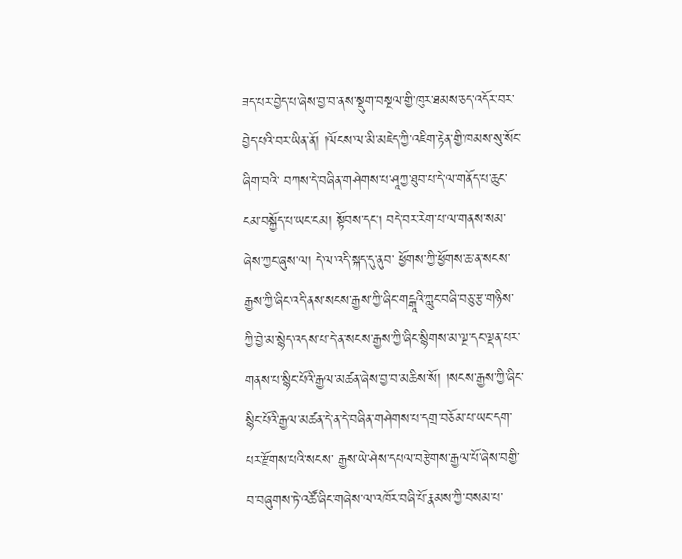ཟད་པར་བྱེད་པ་ཞེས་བྱ་བ་ནས་སྡུག་བསྔལ་གྱི་ཁུར་ཐམས་ཅད་འདོར་བར་བྱེད་པའི་བར་ཡིན་ནོ། །ལོངས་ལ་མི་མཇེད་ཀྱི་འཇིག་རྟེན་གྱི་ཁམས་སུ་སོང་ཞིག་བའི་ བཀས་དེ་བཞིན་གཤེགས་པ་ཤཱཀྱ་ཐུབ་པ་དེ་ལ་གནོད་པ་ཆུང་ངམ་བསྐྱོད་པ་ཡང་ངམ། སྟོབས་དང། བདེ་བར་རེག་པ་ལ་གནས་སམ་ཞེས་ཀྱང་ཞུས་ལ། དེ་ལ་འདི་སྐད་དུ་ནུབ་ ཕྱོགས་ཀྱི་ཕྱོགས་ཆ་ན་སངས་རྒྱས་ཀྱི་ཞིང་འདི་ནས་སངས་རྒྱས་ཀྱི་ཞིང་གངྒཱའི་ཀླུང་བཞི་བཅུ་རྩ་གཉིས་ཀྱི་བྱེ་མ་སྙེད་འདས་པ་དེ་ན་སངས་རྒྱས་ཀྱི་ཞིང་སྙིགས་མ་ལྔ་དང་ལྡན་པར་ གནས་པ་སྙིང་པོའི་རྒྱལ་མཚན་ཞེས་བྱ་བ་མཆིས་སོ། །སངས་རྒྱས་ཀྱི་ཞིང་སྙིང་པོའི་རྒྱལ་མཚན་དེ་ན་དེ་བཞིན་གཤེགས་པ་དགྲ་བཅོམ་པ་ཡང་དག་པར་རྫོགས་པའི་སངས་ རྒྱས་ཡེ་ཤེས་དཔལ་བརྩེགས་རྒྱལ་པོ་ཞེས་བགྱི་བ་བཞུགས་ཏེ་འཚོ་ཞིང་གཞེས་ལ་འཁོར་བཞི་པོ་རྣམས་ཀྱི་བསམ་པ་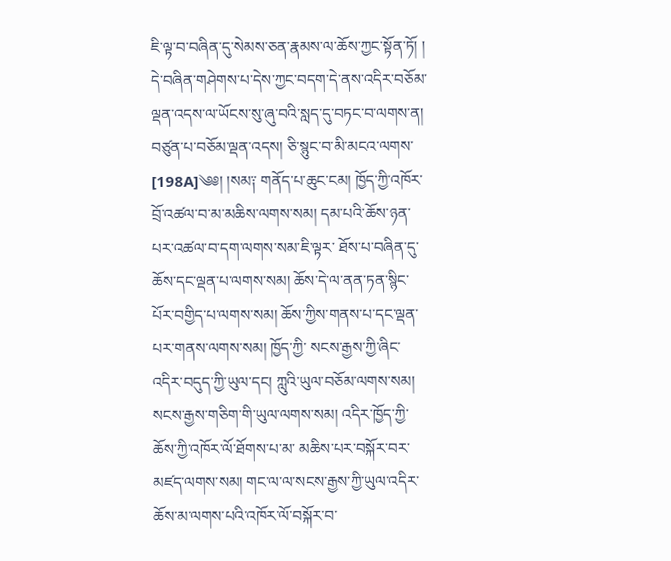ཇི་ལྟ་བ་བཞིན་དུ་སེམས་ཅན་རྣམས་ལ་ཆོས་ཀྱང་སྟོན་ཏོ། ། དེ་བཞིན་གཤེགས་པ་དེས་ཀྱང་བདག་དེ་ནས་འདིར་བཅོམ་ལྡན་འདས་ལ་ཡོངས་སུ་ཞུ་བའི་སླད་དུ་བཏང་བ་ལགས་ན། བཙུན་པ་བཅོམ་ལྡན་འདས། ཅི་སྙུང་བ་མི་མངའ་ལགས་ [198A]༄༅། །སམ༑ གནོད་པ་ཆུང་ངམ། ཁྱོད་ཀྱི་འཁོར་བྲོ་འཚལ་བ་མ་མཆིས་ལགས་སམ། དམ་པའི་ཆོས་ཉན་པར་འཚལ་བ་དག་ལགས་སམ་ཇི་ལྟར་ ཐོས་པ་བཞིན་དུ་ཆོས་དང་ལྡན་པ་ལགས་སམ། ཆོས་དེ་ལ་ནན་ཏན་སྙིང་པོར་བགྱིད་པ་ལགས་སམ། ཆོས་ཀྱིས་གནས་པ་དང་ལྡན་པར་གནས་ལགས་སམ། ཁྱོད་ཀྱི་ སངས་རྒྱས་ཀྱི་ཞིང་འདིར་བདུད་ཀྱི་ཡུལ་དང། ཀླུའི་ཡུལ་བཅོམ་ལགས་སམ། སངས་རྒྱས་གཅིག་གི་ཡུལ་ལགས་སམ། འདིར་ཁྱོད་ཀྱི་ཆོས་ཀྱི་འཁོར་ལོ་ཐོགས་པ་མ་ མཆིས་པར་བསྐོར་བར་མཛད་ལགས་སམ། གང་ལ་ལ་སངས་རྒྱས་ཀྱི་ཡུལ་འདིར་ཆོས་མ་ལགས་པའི་འཁོར་ལོ་བསྐོར་བ་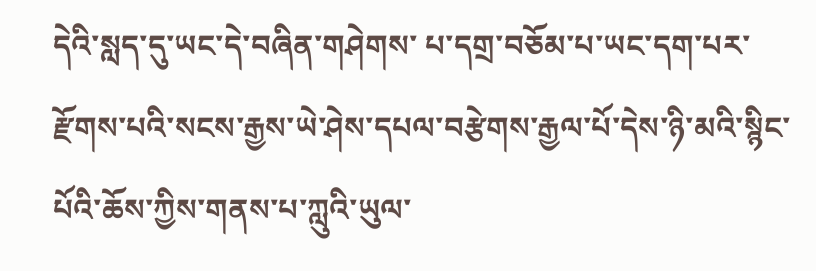དེའི་སླད་དུ་ཡང་དེ་བཞིན་གཤེགས་ པ་དགྲ་བཅོམ་པ་ཡང་དག་པར་རྫོགས་པའི་སངས་རྒྱས་ཡེ་ཤེས་དཔལ་བརྩེགས་རྒྱལ་པོ་དེས་ཉི་མའི་སྙིང་པོའི་ཆོས་ཀྱིས་གནས་པ་ཀླུའི་ཡུལ་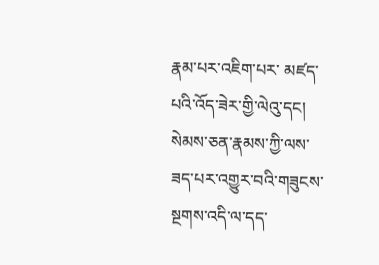རྣམ་པར་འཇིག་པར་ མཛད་པའི་འོད་ཟེར་གྱི་ལེའུ་དང། སེམས་ཅན་རྣམས་ཀྱི་ལས་ཟད་པར་འགྱུར་བའི་གཟུངས་སྔགས་འདི་ལ་དད་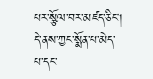པར་སྩོལ་བར་མཛད་ཅིང། དེ་ནས་ཀྱང་སྨོན་པ་མེད་ པ་དང་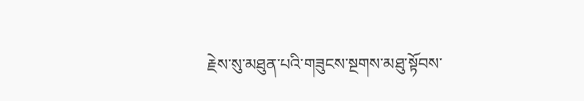རྗེས་སུ་མཐུན་པའི་གཟུངས་སྔགས་མཐུ་སྟོབས་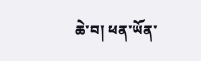ཆེ་བ། ཕན་ཡོན་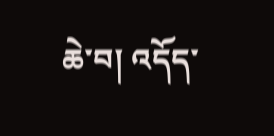ཆེ་བ། འདོད་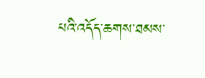པའི་འདོད་ཆགས་ཐམས་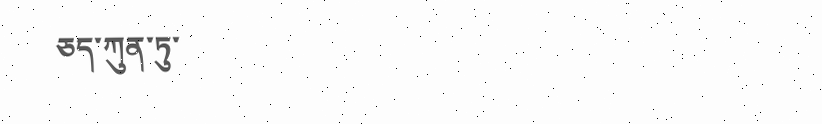ཅད་ཀུན་ཏུ་